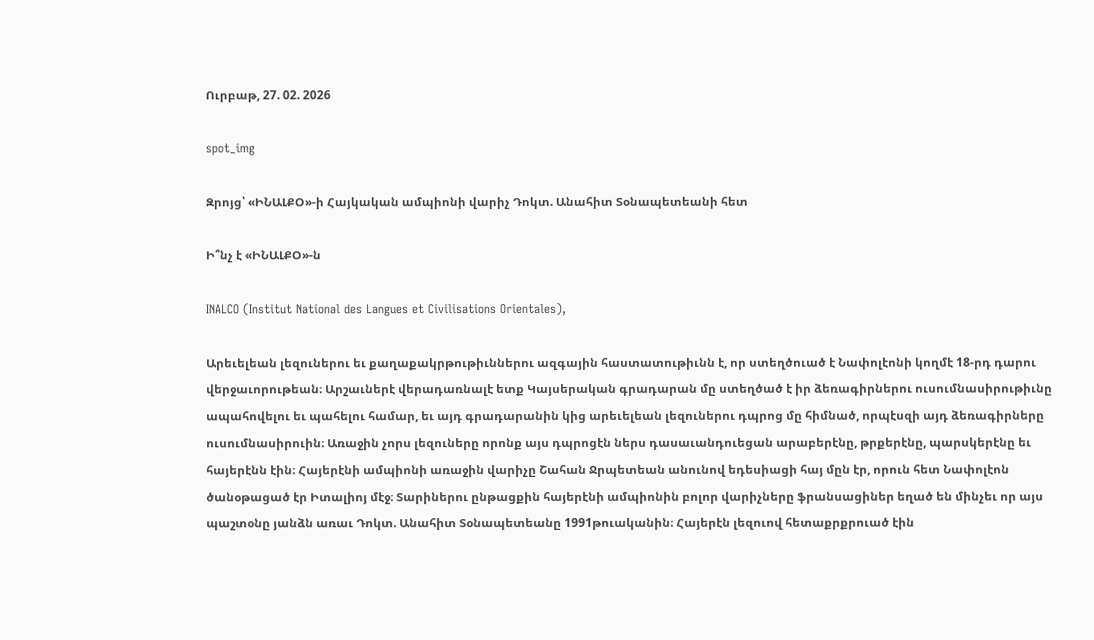Ուրբաթ, 27. 02. 2026

spot_img

Զրոյց՝ «ԻՆԱԼՔՕ»-ի Հայկական ամպիոնի վարիչ Դոկտ. Անահիտ Տօնապետեանի հետ

Ի՞նչ է «ԻՆԱԼՔՕ»-ն

INALCO (Institut National des Langues et Civilisations Orientales),

Արեւելեան լեզուներու եւ քաղաքակրթութիւններու ազգային հաստատութիւնն է, որ ստեղծուած է Նափոլէոնի կողմէ 18-րդ դարու վերջաւորութեան։ Արշաւներէ վերադառնալէ ետք Կայսերական գրադարան մը ստեղծած է իր ձեռագիրներու ուսումնասիրութիւնը ապահովելու եւ պահելու համար, եւ այդ գրադարանին կից արեւելեան լեզուներու դպրոց մը հիմնած, որպէսզի այդ ձեռագիրները ուսումնասիրուին։ Առաջին չորս լեզուները որոնք այս դպրոցէն ներս դասաւանդուեցան արաբերէնը, թրքերէնը, պարսկերէնը եւ հայերէնն էին։ Հայերէնի ամպիոնի առաջին վարիչը Շահան Ջրպետեան անունով եդեսիացի հայ մըն էր, որուն հետ Նափոլէոն ծանօթացած էր Իտալիոյ մէջ։ Տարիներու ընթացքին հայերէնի ամպիոնին բոլոր վարիչները ֆրանսացիներ եղած են մինչեւ որ այս պաշտօնը յանձն առաւ Դոկտ. Անահիտ Տօնապետեանը 1991թուականին։ Հայերէն լեզուով հետաքրքրուած էին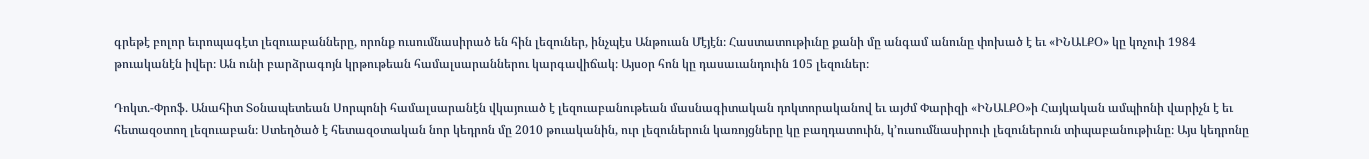գրեթէ բոլոր եւրոպագէտ լեզուաբանները, որոնք ուսումնասիրած են հին լեզուներ, ինչպէս Անթուան Մէյէն։ Հաստատութիւնը քանի մը անգամ անունը փոխած է եւ «ԻՆԱԼՔՕ» կը կոչուի 1984 թուականէն իվեր։ Ան ունի բարձրագոյն կրթութեան համալսարաններու կարգավիճակ։ Այսօր հոն կը դասաւանդուին 105 լեզուներ։

Դոկտ.-Փրոֆ. Անահիտ Տօնապետեան Սորպոնի համալսարանէն վկայուած է լեզուաբանութեան մասնագիտական դոկտորականով եւ այժմ Փարիզի «ԻՆԱԼՔՕ»ի Հայկական ամպիոնի վարիչն է եւ հետազօտող լեզուաբան։ Ստեղծած է հետազօտական նոր կեդրոն մը 2010 թուականին, ուր լեզուներուն կառոյցները կը բաղդատուին, կ՚ուսումնասիրուի լեզուներուն տիպաբանութիւնը։ Այս կեդրոնը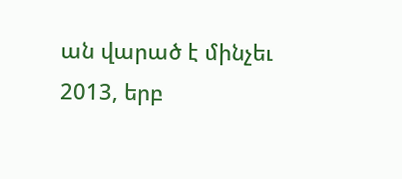ան վարած է մինչեւ 2013, երբ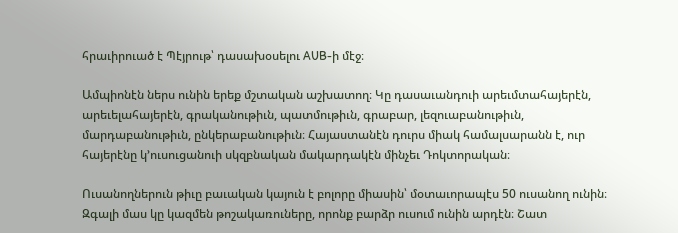հրաւիրուած է Պէյրութ՝ դասախօսելու AUB-ի մէջ։

Ամպիոնէն ներս ունին երեք մշտական աշխատող։ Կը դասաւանդուի արեւմտահայերէն, արեւելահայերէն, գրականութիւն, պատմութիւն, գրաբար, լեզուաբանութիւն, մարդաբանութիւն, ընկերաբանութիւն։ Հայաստանէն դուրս միակ համալսարանն է, ուր հայերէնը կ՚ուսուցանուի սկզբնական մակարդակէն մինչեւ Դոկտորական։

Ուսանողներուն թիւը բաւական կայուն է բոլորը միասին՝ մօտաւորապէս 50 ուսանող ունին։ Զգալի մաս կը կազմեն թոշակառուները, որոնք բարձր ուսում ունին արդէն։ Շատ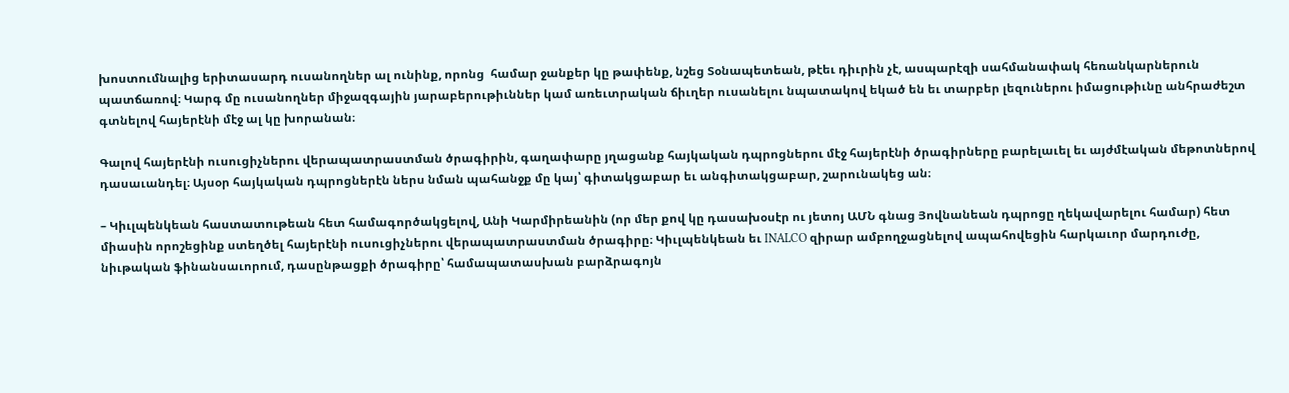խոստումնալից երիտասարդ ուսանողներ ալ ունինք, որոնց  համար ջանքեր կը թափենք, նշեց Տօնապետեան, թէեւ դիւրին չէ, ասպարէզի սահմանափակ հեռանկարներուն պատճառով։ Կարգ մը ուսանողներ միջազգային յարաբերութիւններ կամ առեւտրական ճիւղեր ուսանելու նպատակով եկած են եւ տարբեր լեզուներու իմացութիւնը անհրաժեշտ գտնելով հայերէնի մէջ ալ կը խորանան։

Գալով հայերէնի ուսուցիչներու վերապատրաստման ծրագիրին, գաղափարը յղացանք հայկական դպրոցներու մէջ հայերէնի ծրագիրները բարելաւել եւ այժմէական մեթոտներով դասաւանդել։ Այսօր հայկական դպրոցներէն ներս նման պահանջք մը կայ՝ գիտակցաբար եւ անգիտակցաբար, շարունակեց ան։

– Կիւլպենկեան հաստատութեան հետ համագործակցելով, Անի Կարմիրեանին (որ մեր քով կը դասախօսէր ու յետոյ ԱՄՆ գնաց Յովնանեան դպրոցը ղեկավարելու համար) հետ միասին որոշեցինք ստեղծել հայերէնի ուսուցիչներու վերապատրաստման ծրագիրը։ Կիւլպենկեան եւ INALCO զիրար ամբողջացնելով ապահովեցին հարկաւոր մարդուժը, նիւթական ֆինանսաւորում, դասընթացքի ծրագիրը՝ համապատասխան բարձրագոյն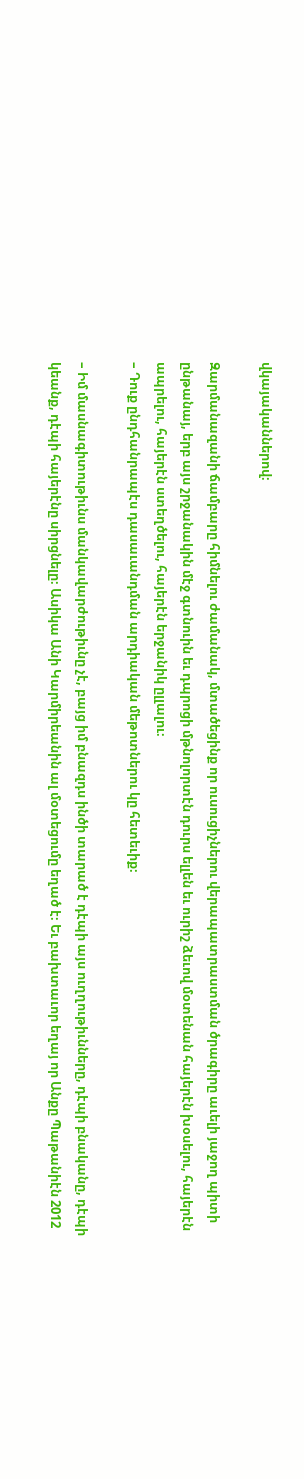վկայականներով։

Զարմանազանի ճամբարը հիմնելու ժամանակ, մտածեցինք որ ուսուցիչներու վերապատրաստման ծրագիրը աւելի յաջող պիտի ընթանայ, երբ այս շրջանակին մէջ գտնուին եւ դպրոցի մթնոլորտէն դուրս ելլեն եւ ուրիշ ձեւով մօտենան հայերէն խօսելու, հայերէն ապրելու, հայերէն ստեղծելու, հայերէն երջանիկ ըլլալու։
– Դուք ընդհանրապէս դասաւանդման արդիական մեթոտներու կը հետեւիք։

– Իմ մասնագիտութիւնս մանկավարժութիւնը չէ, բայց իմ բնազդս ինծի տարած է դէպի այս ուղղութիւնները, դէպի բնականը, դէպի կեանք, դէպի հայերէնը սիրցնելը։ Ասիկա Անի Կարմիրեանին ալ մօտեցումը եղած է։ Եւ բախտաւոր եղայ որ Անքը Պաթանիէն 2012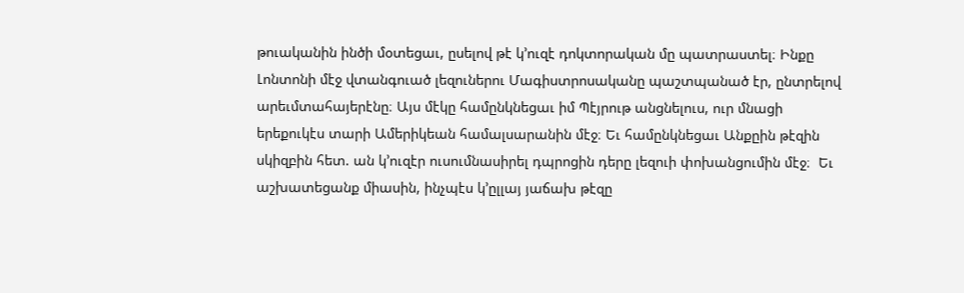թուականին ինծի մօտեցաւ, ըսելով թէ կ՚ուզէ դոկտորական մը պատրաստել։ Ինքը Լոնտոնի մէջ վտանգուած լեզուներու Մագիստրոսականը պաշտպանած էր, ընտրելով արեւմտահայերէնը։ Այս մէկը համընկնեցաւ իմ Պէյրութ անցնելուս, ուր մնացի երեքուկէս տարի Ամերիկեան համալսարանին մէջ։ Եւ համընկնեցաւ Անքըին թէզին սկիզբին հետ. ան կ՚ուզէր ուսումնասիրել դպրոցին դերը լեզուի փոխանցումին մէջ։  Եւ աշխատեցանք միասին, ինչպէս կ՚ըլլայ յաճախ թէզը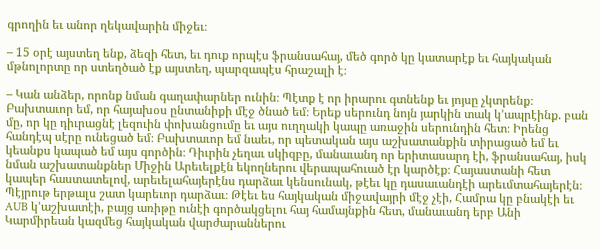գրողին եւ անոր ղեկավարին միջեւ։

– 15 օրէ այստեղ ենք, ձեզի հետ, եւ դուք որպէս ֆրանսահայ, մեծ գործ կը կատարէք եւ հայկական մթնոլորտը որ ստեղծած էք այստեղ, պարզապէս հրաշալի է։

– Կան անձեր, որոնք նման գաղափարներ ունին։ Պէտք է որ իրարու գտնենք եւ յոյսը չկտրենք։ Բախտաւոր եմ, որ հայախօս ընտանիքի մէջ ծնած եմ։ Երեք սերունդ նոյն յարկին տակ կ՚ապրէինք. բան մը, որ կը դիւրացնէ լեզուին փոխանցումը եւ այս ուղղակի կապը առաջին սերունդին հետ։ Իրենց հանդէպ սէրը ունեցած եմ։ Բախտաւոր եմ նաեւ, որ պետական այս աշխատանքին տիրացած եմ եւ կեանքս կապած եմ այս գործին։ Դիւրին չեղաւ սկիզբը, մանաւանդ որ երիտասարդ էի, ֆրանսահայ, իսկ նման աշխատանքներ Միջին Արեւելքէն եկողներու վերապահուած էր կարծէք։ Հայաստանի հետ կապեր հաստատելով, արեւելահայերէնս դարձաւ կենսունակ, թէեւ կը դասաւանդէի արեւմտահայերէն։ Պէյրութ երթալս շատ կարեւոր դարձաւ։ Թէեւ ես հայկական միջավայրի մէջ չէի, Համրա կը բնակէի եւ AUB կ՚աշխատէի, բայց առիթը ունէի գործակցելու հայ համայնքին հետ, մանաւանդ երբ Անի Կարմիրեան կազմեց հայկական վարժարաններու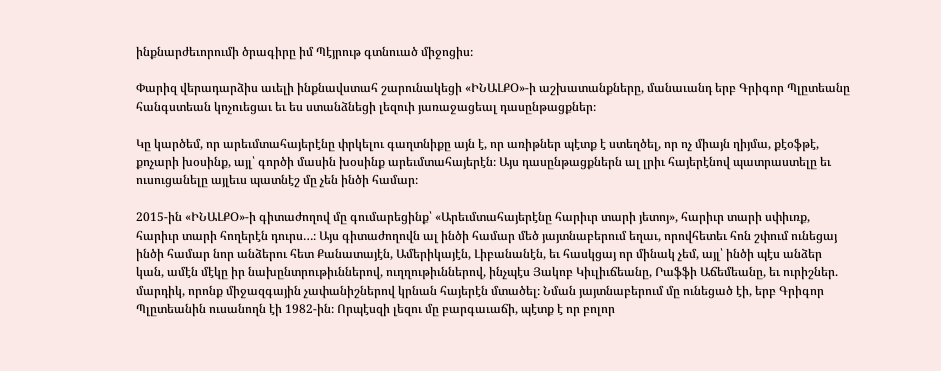ինքնարժեւորումի ծրագիրը իմ Պէյրութ գտնուած միջոցիս։

Փարիզ վերադարձիս աւելի ինքնավստահ շարունակեցի «ԻՆԱԼՔՕ»-ի աշխատանքները, մանաւանդ երբ Գրիգոր Պլըտեանը հանգստեան կոչուեցաւ եւ ես ստանձնեցի լեզուի յառաջացեալ դասընթացքներ։

Կը կարծեմ, որ արեւմտահայերէնը փրկելու գաղտնիքը այն է, որ առիթներ պէտք է ստեղծել, որ ոչ միայն ղիյմա, քէօֆթէ, քոչարի խօսինք, այլ՝ գործի մասին խօսինք արեւմտահայերէն։ Այս դասընթացքներն ալ լրիւ հայերէնով պատրաստելը եւ ուսուցանելը այլեւս պատնէշ մը չեն ինծի համար։

2015-ին «ԻՆԱԼՔՕ»-ի գիտաժողով մը գումարեցինք՝ «Արեւմտահայերէնը հարիւր տարի յետոյ», հարիւր տարի սփիւռք, հարիւր տարի հողերէն դուրս…։ Այս գիտաժողովն ալ ինծի համար մեծ յայտնաբերում եղաւ, որովհետեւ հոն շփում ունեցայ ինծի համար նոր անձերու հետ Քանատայէն, Ամերիկայէն, Լիբանանէն, եւ հասկցայ որ մինակ չեմ, այլ՝ ինծի պէս անձեր կան, ամէն մէկը իր նախընտրութիւններով, ուղղութիւններով, ինչպէս Յակոբ Կիւլիւճեանը, Րաֆֆի Աճեմեանը, եւ ուրիշներ. մարդիկ, որոնք միջազգային չափանիշներով կրնան հայերէն մտածել։ Նման յայտնաբերում մը ունեցած էի, երբ Գրիգոր Պլըտեանին ուսանողն էի 1982-ին։ Որպէսզի լեզու մը բարգաւաճի, պէտք է որ բոլոր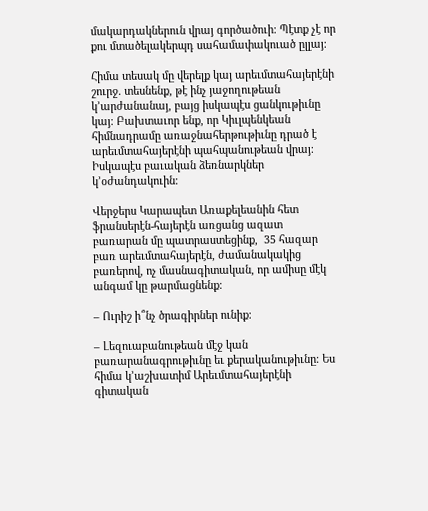մակարդակներուն վրայ գործածուի։ Պէտք չէ որ քու մտածելակերպդ սահամափակուած ըլլայ։

Հիմա տեսակ մը վերելք կայ արեւմտահայերէնի շուրջ. տեսնենք, թէ ինչ յաջողութեան կ՚արժանանայ, բայց իսկապէս ցանկութիւնը կայ։ Բախտաւոր ենք, որ Կիւլպենկեան հիմնադրամը առաջնահերթութիւնը դրած է արեւմտահայերէնի պահպանութեան վրայ։ Իսկապէս բաւական ձեռնարկներ կ՚օժանդակուին։

Վերջերս Կարապետ Առաքելեանին հետ ֆրանսերէն-հայերէն առցանց ազատ բառարան մը պատրաստեցինք,  35 հազար բառ արեւմտահայերէն, ժամանակակից բառերով, ոչ մասնագիտական, որ ամիսը մէկ անգամ կը թարմացնենք։

– Ուրիշ ի՞նչ ծրագիրներ ունիք։

– Լեզուաբանութեան մէջ կան բառարանագրութիւնը եւ քերականութիւնը։ Ես հիմա կ՚աշխատիմ Արեւմտահայերէնի գիտական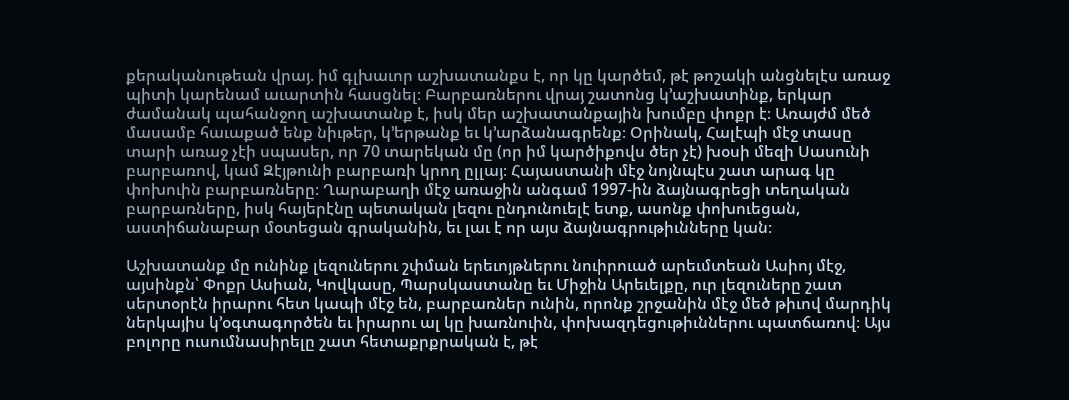քերականութեան վրայ. իմ գլխաւոր աշխատանքս է, որ կը կարծեմ, թէ թոշակի անցնելէս առաջ պիտի կարենամ աւարտին հասցնել։ Բարբառներու վրայ շատոնց կ՚աշխատինք, երկար ժամանակ պահանջող աշխատանք է, իսկ մեր աշխատանքային խումբը փոքր է։ Առայժմ մեծ մասամբ հաւաքած ենք նիւթեր, կ՚երթանք եւ կ՚արձանագրենք։ Օրինակ, Հալէպի մէջ տասը տարի առաջ չէի սպասեր, որ 70 տարեկան մը (որ իմ կարծիքովս ծեր չէ) խօսի մեզի Սասունի բարբառով, կամ Զէյթունի բարբառի կրող ըլլայ։ Հայաստանի մէջ նոյնպէս շատ արագ կը փոխուին բարբառները։ Ղարաբաղի մէջ առաջին անգամ 1997-ին ձայնագրեցի տեղական բարբառները, իսկ հայերէնը պետական լեզու ընդունուելէ ետք, ասոնք փոխուեցան, աստիճանաբար մօտեցան գրականին, եւ լաւ է որ այս ձայնագրութիւնները կան։

Աշխատանք մը ունինք լեզուներու շփման երեւոյթներու նուիրուած արեւմտեան Ասիոյ մէջ, այսինքն՝ Փոքր Ասիան, Կովկասը, Պարսկաստանը եւ Միջին Արեւելքը, ուր լեզուները շատ սերտօրէն իրարու հետ կապի մէջ են, բարբառներ ունին, որոնք շրջանին մէջ մեծ թիւով մարդիկ ներկայիս կ՚օգտագործեն եւ իրարու ալ կը խառնուին, փոխազդեցութիւններու պատճառով։ Այս բոլորը ուսումնասիրելը շատ հետաքրքրական է, թէ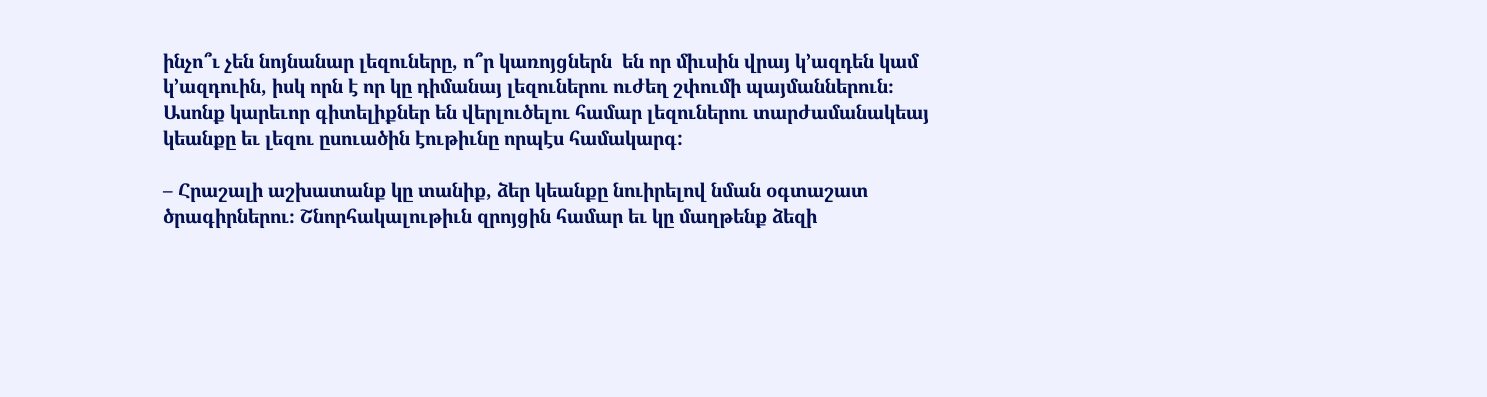ինչո՞ւ չեն նոյնանար լեզուները, ո՞ր կառոյցներն  են որ միւսին վրայ կ՚ազդեն կամ կ՚ազդուին, իսկ որն է որ կը դիմանայ լեզուներու ուժեղ շփումի պայմաններուն։ Ասոնք կարեւոր գիտելիքներ են վերլուծելու համար լեզուներու տարժամանակեայ կեանքը եւ լեզու ըսուածին էութիւնը որպէս համակարգ:

– Հրաշալի աշխատանք կը տանիք, ձեր կեանքը նուիրելով նման օգտաշատ ծրագիրներու։ Շնորհակալութիւն զրոյցին համար եւ կը մաղթենք ձեզի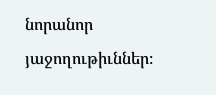նորանոր յաջողութիւններ։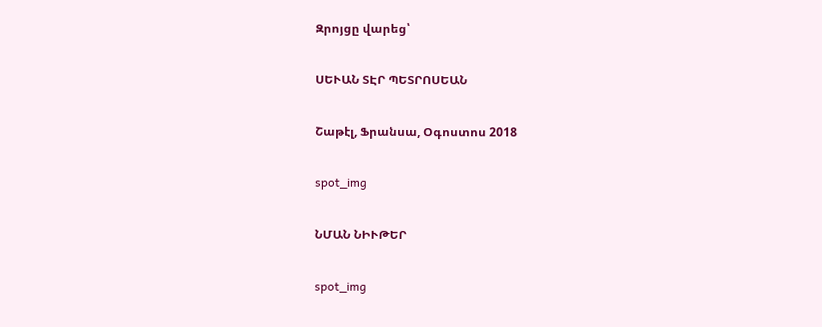Զրոյցը վարեց՝

ՍԵՒԱՆ ՏԷՐ ՊԵՏՐՈՍԵԱՆ

Շաթէլ, Ֆրանսա, Օգոստոս 2018

spot_img

ՆՄԱՆ ՆԻՒԹԵՐ

spot_img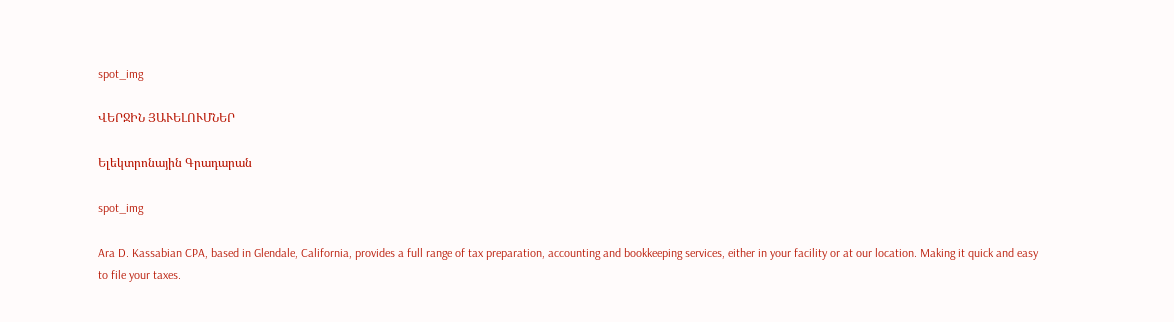spot_img

ՎԵՐՋԻՆ ՅԱՒԵԼՈՒՄՆԵՐ

Ելեկտրոնային Գրադարան

spot_img

Ara D. Kassabian CPA, based in Glendale, California, provides a full range of tax preparation, accounting and bookkeeping services, either in your facility or at our location. Making it quick and easy to file your taxes.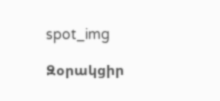spot_img

Զօրակցիր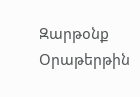Զարթօնք Օրաթերթին